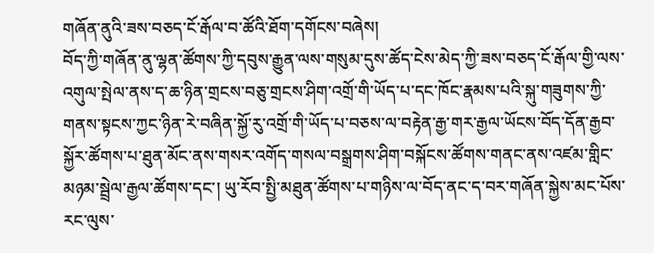གཞོན་ནུའི་ཟས་བཅད་ངོ་རྒོལ་བ་ཚོའི་ཐོག་དགོངས་བཞེས།
བོད་ཀྱི་གཞོན་ནུ་ལྷན་ཚོགས་ཀྱི་དབུས་རྒྱུན་ལས་གསུམ་དུས་ཚོད་ངེས་མེད་ཀྱི་ཟས་བཅད་ངོ་རྒོལ་གྱི་ལས་འགུལ་སྤེལ་ནས་ད་ཆ་ཉིན་གྲངས་བཅུ་གྲངས་ཤིག་འགྲོ་གི་ཡོད་པ་དང་ཁོང་རྣམས་པའི་སྐུ་གཟུགས་ཀྱི་གནས་སྟངས་ཀྱང་ཉིན་རེ་བཞིན་སྐྱོ་རུ་འགྲོ་གི་ཡོད་པ་བཅས་ལ་བརྟེན་རྒྱ་གར་རྒྱལ་ཡོངས་བོད་དོན་རྒྱབ་སྐྱོར་ཚོགས་པ་ཐུན་མོང་ནས་གསར་འགོད་གསལ་བསྒྲགས་ཤིག་བསྐོངས་ཚོགས་གནང་ནས་འཛམ་གླིང་མཉམ་སྦྲེལ་རྒྱལ་ཚོགས་དང་། ཡུ་རོབ་སྤྱི་མཐུན་ཚོགས་པ་གཉིས་ལ་བོད་ནང་ད་བར་གཞོན་སྐྱེས་མང་པོས་རང་ལུས་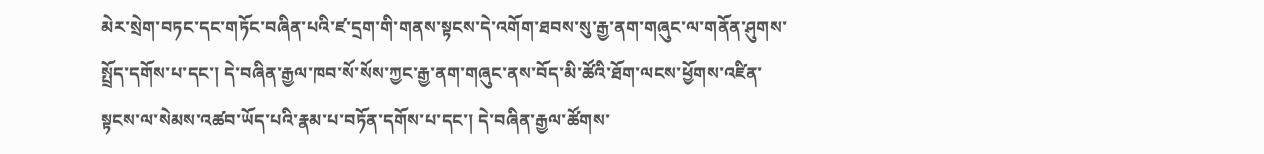མེར་སྲེག་བཏང་དང་གཏོང་བཞིན་པའི་ཛ་དྲག་གི་གནས་སྟངས་དེ་འགོག་ཐབས་སུ་རྒྱ་ནག་གཞུང་ལ་གནོན་ཤུགས་སྤྲོད་དགོས་པ་དང་། དེ་བཞིན་རྒྱལ་ཁབ་སོ་སོས་ཀྱང་རྒྱ་ནག་གཞུང་ནས་བོད་མི་ཚོའི་ཐོག་ལངས་ཕྱོགས་འཛིན་སྟངས་ལ་སེམས་འཚབ་ཡོད་པའི་རྣམ་པ་བཏོན་དགོས་པ་དང་། དེ་བཞིན་རྒྱལ་ཚོགས་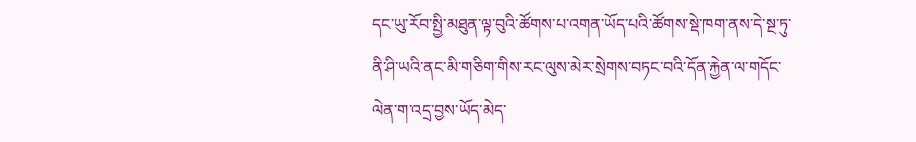དང་ཡུ་རོབ་སྤྱི་མཐུན་ལྟ་བུའི་ཚོགས་པ་འགན་ཡོད་པའི་ཚོགས་སྡེ་ཁག་ནས་དེ་སྔ་ཏུ་ནི་ཤི་ཡའི་ནང་མི་གཅིག་གིས་རང་ལུས་མེར་སྲེགས་བཏང་བའི་དོན་རྐྱེན་ལ་གདོང་ལེན་ག་འདྲ་བྱས་ཡོད་མེད་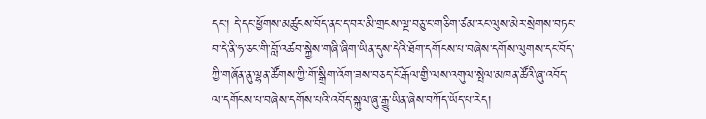དང་། དེ་དང་ཕྱོགས་མཚུངས་བོད་ནང་ད་བར་མི་གྲངས་ལྔ་བཅུ་ང་གཅིག་ཙམ་རང་ལུས་མེར་སྲེགས་བཏང་བ་དེ་ནི་ཧ་ཅང་གི་བློ་འཚབ་སྐྱེས་གཞི་ཞིག་ཡིན་དུས་དེའི་ཐོག་དགོངས་པ་བཞེས་དགོས་ལུགས་དང་བོད་ཀྱི་གཞོན་ནུ་ལྷན་ཚོགས་ཀྱི་གོ་སྒྲིག་འོག་ཟས་བཅད་ངོ་རྒོལ་གྱི་ལས་འགུལ་སྤེལ་མཁན་ཚོའི་ཞུ་འབོད་ལ་དགོངས་པ་བཞེས་དགོས་པའི་འབོད་སྐུལ་ཞུ་རྒྱུ་ཡིན་ཞེས་བཀོད་ཡོད་པ་རེད།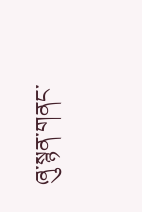ཞུ་སྙན་གནང་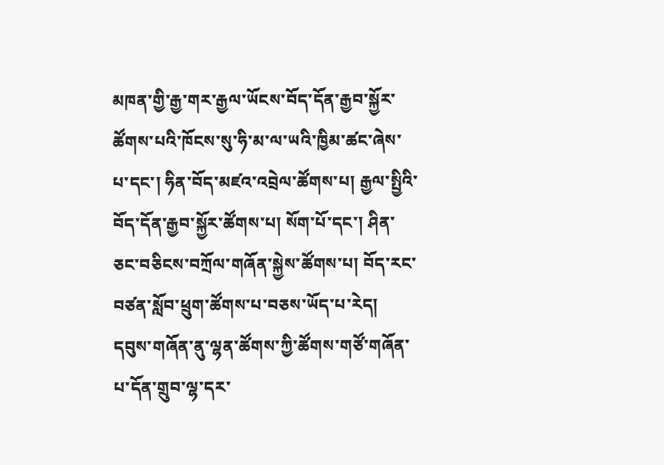མཁན་གྱི་རྒྱ་གར་རྒྱལ་ཡོངས་བོད་དོན་རྒྱབ་སྐྱོར་ཚོགས་པའི་ཁོངས་སུ་ཧི་མ་ལ་ཡའི་ཁྱིམ་ཚང་ཞེས་པ་དང་། ཧིན་བོད་མཛའ་འབྲེལ་ཚོགས་པ། རྒྱལ་སྤྱིའི་བོད་དོན་རྒྱབ་སྐྱོར་ཚོགས་པ། སོག་པོ་དང་། ཤིན་ཅང་བཅིངས་བཀྲོལ་གཞོན་སྐྱེས་ཚོགས་པ། བོད་རང་བཙན་སློབ་ཕྲུག་ཚོགས་པ་བཅས་ཡོད་པ་རེད།
དབུས་གཞོན་ནུ་ལྷན་ཚོགས་ཀྱི་ཚོགས་གཙོ་གཞོན་པ་དོན་གྲུབ་ལྷ་དར་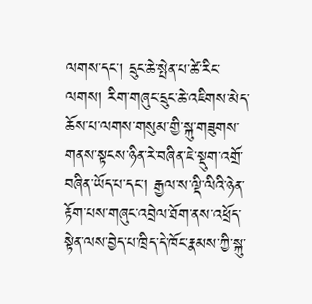ལགས་དང་། དྲུང་ཆེ་སྤེན་པ་ཚེ་རིང་ལགས། རིག་གཞུང་དྲུང་ཆེ་འཇིགས་མེད་ཆོས་པ་ལགས་གསུམ་གྱི་སྐུ་གཟུགས་གནས་སྟངས་ཉིན་རེ་བཞིན་ཇེ་སྡུག་འགྲོ་བཞིན་ཡོད་པ་དང་། རྒྱལ་ས་ལྡི་ལིའི་ཉེན་རྟོག་པས་གཞུང་འབྲེལ་ཐོག་ནས་འཕྲོད་སྟེན་ལས་བྱེད་པ་ཁྲིད་དེ་ཁོང་རྣམས་ཀྱི་སྐུ་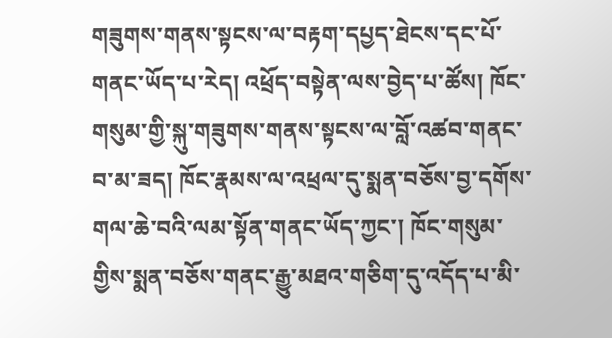གཟུགས་གནས་སྟངས་ལ་བརྟག་དཔྱད་ཐེངས་དང་པོ་གནང་ཡོད་པ་རེད། འཕྲོད་བསྟེན་ལས་བྱེད་པ་ཚོས། ཁོང་གསུམ་གྱི་སྐུ་གཟུགས་གནས་སྟངས་ལ་བློ་འཚབ་གནང་བ་མ་ཟད། ཁོང་རྣམས་ལ་འཕྲལ་དུ་སྨན་བཅོས་བྱ་དགོས་གལ་ཆེ་བའི་ལམ་སྟོན་གནང་ཡོད་ཀྱང་། ཁོང་གསུམ་གྱིས་སྨན་བཅོས་གནང་རྒྱུ་མཐའ་གཅིག་དུ་འདོད་པ་མི་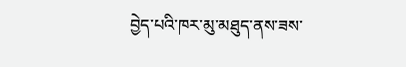བྱེད་པའི་ཁར་མུ་མཐུད་ནས་ཟས་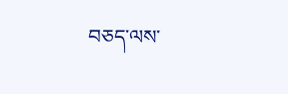བཅད་ལས་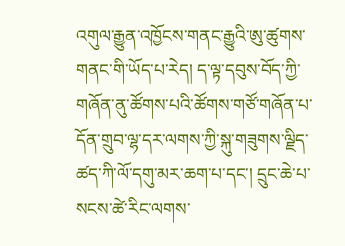འགུལ་རྒྱུན་འཁྱོངས་གནང་རྒྱུའི་ཨུ་ཚུགས་གནང་གི་ཡོད་པ་རེད། ད་ལྟ་དབུས་བོད་ཀྱི་གཞོན་ནུ་ཚོགས་པའི་ཚོགས་གཙོ་གཞོན་པ་དོན་གྲུབ་ལྷ་དར་ལགས་ཀྱི་སྐུ་གཟུགས་ལྗིད་ཚད་ཀི་ལོ་དགུ་མར་ཆག་པ་དང་། དྲུང་ཆེ་པ་སངས་ཚེ་རིང་ལགས་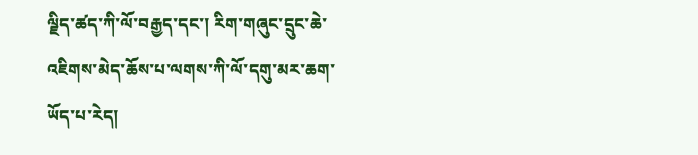ལྗིད་ཚད་ཀི་ལོ་བརྒྱད་དང་། རིག་གཞུང་དྲུང་ཆེ་འཇིགས་མེད་ཆོས་པ་ལགས་ཀི་ལོ་དགུ་མར་ཆག་ཡོད་པ་རེད།